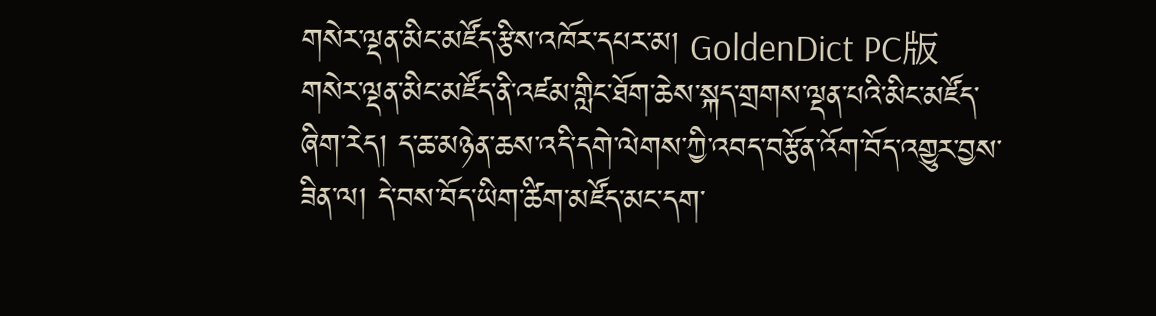གསེར་ལྡན་མིང་མཛོད་རྩིས་འཁོར་དཔར་མ། GoldenDict PC版
གསེར་ལྡན་མིང་མཛོད་ནི་འཛམ་གླིང་ཐོག་ཆེས་སྐད་གྲགས་ལྡན་པའི་མིང་མཛོད་ཞིག་རེད། ད་ཆ་མཉེན་ཆས་འདི་དགེ་ལེགས་ཀྱི་འབད་བརྩོན་འོག་བོད་འགྱུར་བྱས་ཟིན་ལ། དེ་བས་བོད་ཡིག་ཚིག་མཛོད་མང་དག་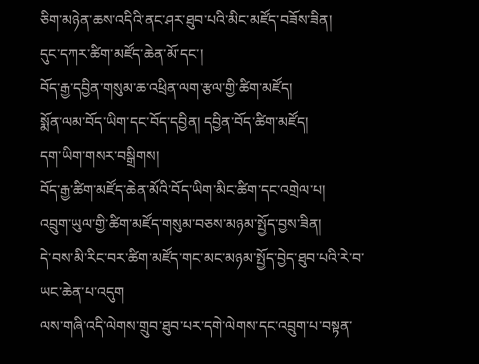ཅིག་མཉེན་ཆས་འདིའི་ནང་ཤར་ཐུབ་པའི་མིང་མཛོད་བཟོས་ཟིན།
དུང་དཀར་ཚིག་མཛོད་ཆེན་མོ་དང་།
བོད་རྒྱ་དབྱིན་གསུམ་ཆ་འཕྲིན་ལག་རྩལ་གྱི་ཚིག་མཛོད།
སྨོན་ལམ་བོད་ཡིག་དང་བོད་དབྱིན། དབྱིན་བོད་ཚིག་མཛོད།
དག་ཡིག་གསར་བསྒྲིགས།
བོད་རྒྱ་ཚིག་མཛོད་ཆེན་མོའི་བོད་ཡིག་མིང་ཚིག་དང་འགྲེལ་པ།
འབྲུག་ཡུལ་གྱི་ཚིག་མཛོད་གསུམ་བཅས་མཉམ་སྤྱོད་བྱས་ཟིན།
དེ་བས་མི་རིང་བར་ཚིག་མཛོད་གང་མང་མཉམ་སྤྱོད་བྱེད་ཐུབ་པའི་རེ་བ་ཡང་ཆེན་པ་འདུག
ལས་གཞི་འདི་ལེགས་གྲུབ་ཐུབ་པར་དགེ་ལེགས་དང་འབྲུག་པ་བསྟན་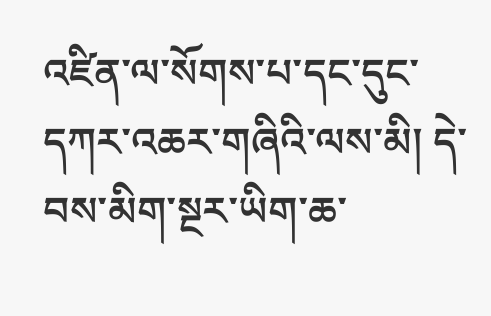འཛིན་ལ་སོགས་པ་དང་དུང་དཀར་འཆར་གཞིའི་ལས་མི། དེ་བས་མིག་སྔར་ཡིག་ཆ་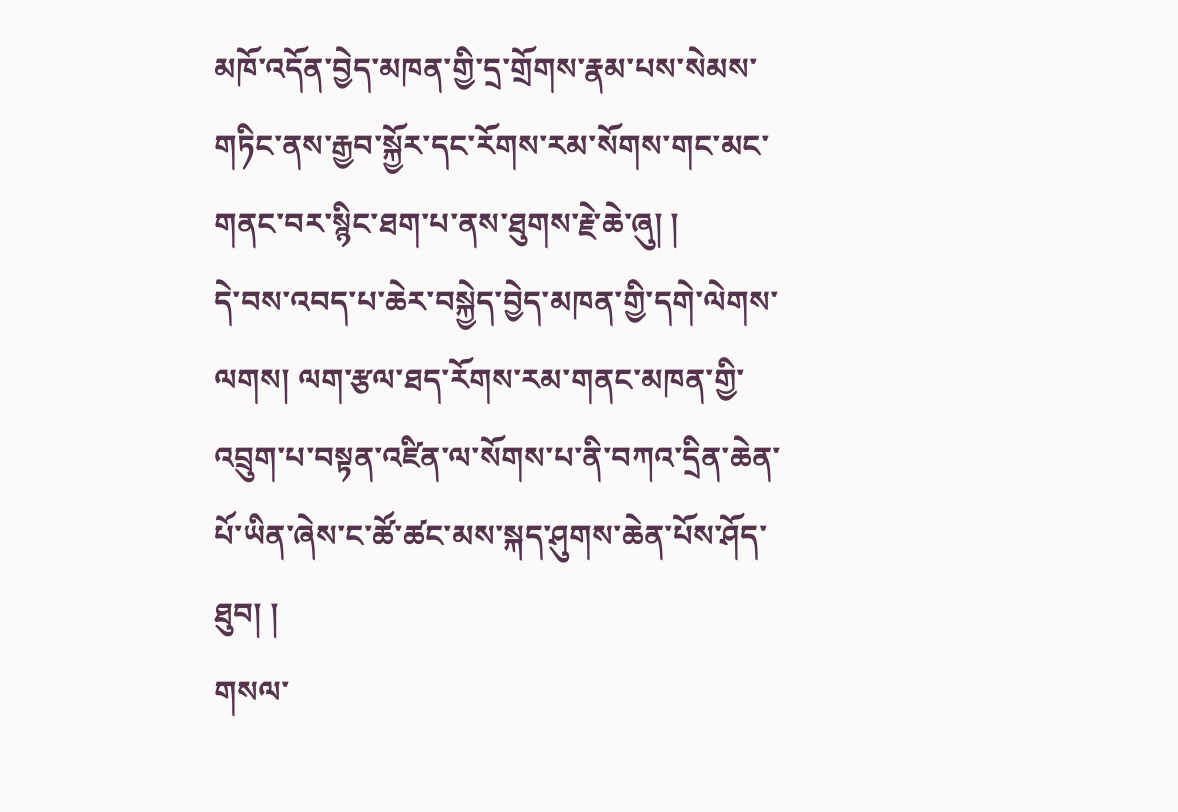མཁོ་འདོན་བྱེད་མཁན་གྱི་དྲ་གྲོགས་རྣམ་པས་སེམས་གཏིང་ནས་རྒྱབ་སྐྱོར་དང་རོགས་རམ་སོགས་གང་མང་གནང་བར་སྙིང་ཐག་པ་ནས་ཐུགས་རྗེ་ཆེ་ཞུ། །
དེ་བས་འབད་པ་ཆེར་བསྐྱེད་བྱེད་མཁན་གྱི་དགེ་ལེགས་ལགས། ལག་རྩལ་ཐད་རོགས་རམ་གནང་མཁན་གྱི་འབྲུག་པ་བསྟན་འཛིན་ལ་སོགས་པ་ནི་བཀའ་དྲིན་ཆེན་པོ་ཡིན་ཞེས་ང་ཚོ་ཚང་མས་སྐད་ཤུགས་ཆེན་པོས་ཤོད་ཐུབ། །
གསལ་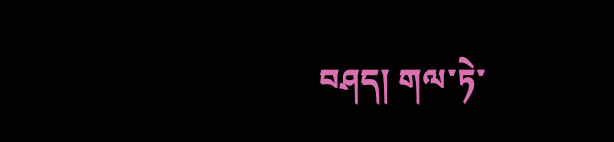བཤད། གལ་ཏེ་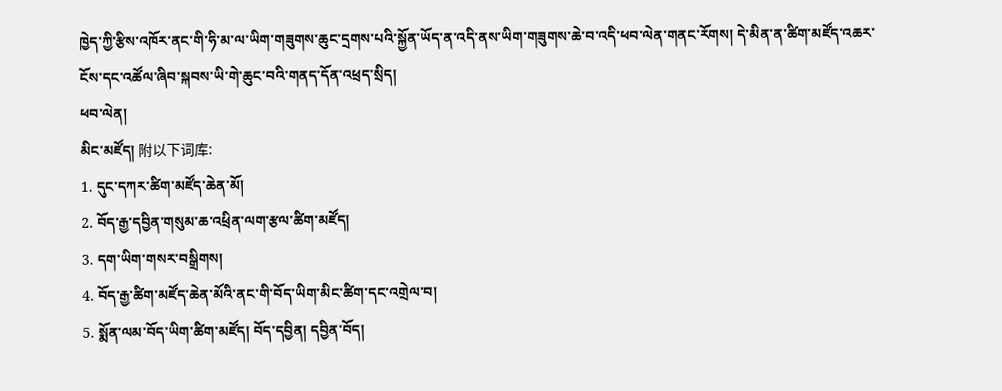ཁྱེད་ཀྱི་རྩིས་འཁོར་ནང་གི་ཧི་མ་ལ་ཡིག་གཟུགས་ཆུང་དྲགས་པའི་སྐྱོན་ཡོད་ན་འདི་ནས་ཡིག་གཟུགས་ཆེ་བ་འདི་ཕབ་ལེན་གནང་རོགས། དེ་མིན་ན་ཚིག་མཛོད་འཆར་ངོས་དང་འཚོལ་ཞིབ་སྐབས་ཡི་གེ་ཆུང་བའི་གནད་དོན་འཕྲད་སྲིད།
ཕབ་ལེན།
མིང་མཛོད། 附以下词库:
1. དུང་དཀར་ཚིག་མཛོད་ཆེན་མོ།
2. བོད་རྒྱ་དབྱིན་གསུམ་ཆ་འཕྲིན་ལག་རྩལ་ཚིག་མཛོད།
3. དག་ཡིག་གསར་བསྒྲིགས།
4. བོད་རྒྱ་ཚིག་མཛོད་ཆེན་མོའི་ནང་གི་བོད་ཡིག་མིང་ཚིག་དང་འགྲེལ་བ།
5. སྨོན་ལམ་བོད་ཡིག་ཚིག་མཛོད། བོད་དབྱིན། དབྱིན་བོད།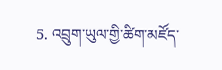5. འབྲུག་ཡུལ་གྱི་ཚིག་མཛོད་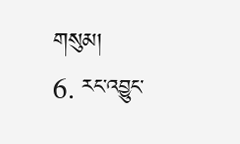གསུམ།
6. རང་འབྱུང་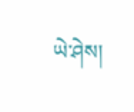ཡེ་ཤེས།